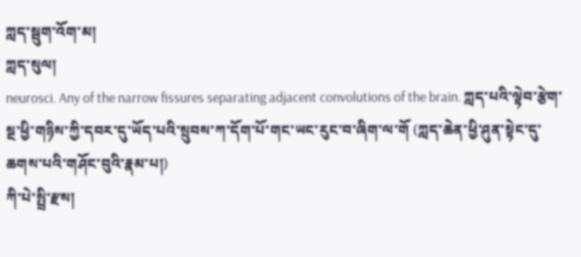ཀླད་སྦུག་འོག་མ།
ཀླད་སུལ།
neurosci. Any of the narrow fissures separating adjacent convolutions of the brain. ཀླད་པའི་ལྟེབ་རྩེག་སྔ་ཕྱི་གཉིས་ཀྱི་དབར་དུ་ཡོད་པའི་སྲུབས་ཀ་དོག་པོ་གང་ཡང་རུང་བ་ཞིག་ལ་གོ (ཀླད་ཆེན་ཕྱི་ཤུན་སྟེང་དུ་ཆགས་པའི་གཤོང་བུའི་རྣམ་པ།)
ཀི་པེ་སྤྲི་རྫས།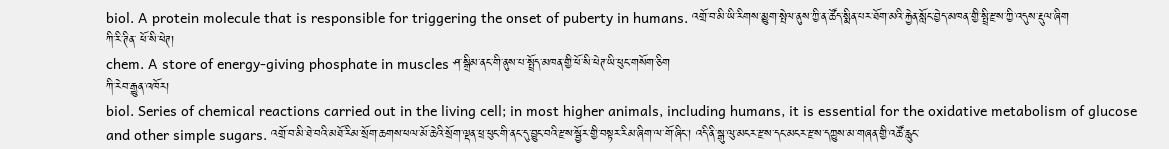biol. A protein molecule that is responsible for triggering the onset of puberty in humans. འགྲོ་བ་མི་ཡི་རིགས་མྱུག་སྤེལ་ནུས་ཀྱི་ན་ཚོད་སྨིན་པར་ཐོག་མའི་རྐྱེན་སློང་བྱེད་མཁན་གྱི་སྤྲི་རྫས་ཀྱི་འདུས་རྡུལ་ཞིག
ཀི་རི་ཊིན་ ཕོ་སི་ཕེཊ།
chem. A store of energy-giving phosphate in muscles ཤ་སྒྲིམ་ནང་གི་ནུས་པ་སྤྲོད་མཁན་གྱི་ཕོ་སི་ཕེཊ་ཡི་ཕུང་གསོག་ཅིག
ཀི་རེབ་རྒྱུན་འཁོར།
biol. Series of chemical reactions carried out in the living cell; in most higher animals, including humans, it is essential for the oxidative metabolism of glucose and other simple sugars. འགྲོ་བ་མི་ཐེ་བའི་མཐོ་རིམ་སྲོག་ཆགས་ཕལ་མོ་ཆེའི་སྲོག་ལྡན་ཕྲ་ཕུང་གི་ནང་དུ་བྱུང་བའི་རྫས་སྦྱོར་གྱི་བསྟར་རིམ་ཞིག་ལ་གོ་ཞིང་། འདི་ནི་སྒུ་ལུ་མངར་རྫས་དང་མངར་རྫས་དཀྱུས་མ་གཞན་གྱི་འཚོ་རླུང་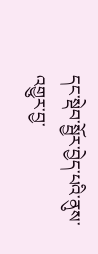དང་སྡེབ་སྦྱོར་བྱེད་པའི་ནུས་འགྱུར་བྱ་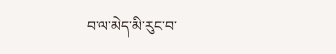བ་ལ་མེད་མི་རུང་བ་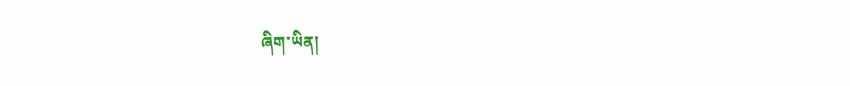ཞིག་ཡིན།